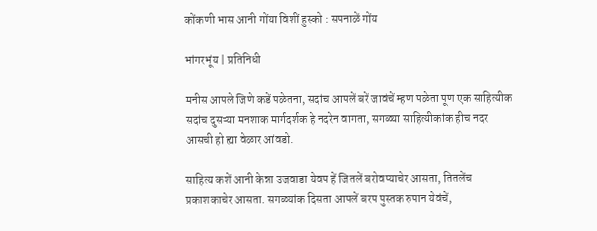कोंकणी भास आनी गोंया विशीं हुस्को : सपनाळें गोंय

भांगरभूंय | प्रतिनिधी

मनीस आपले जिणे कडें पळेतना, सदांच आपलें बरें जावंचें म्हण पळेता पूण एक साहित्यीक सदांच दुसऱ्या मनशाक मार्गदर्शक हे नदरेन वागता, सगळ्या साहित्यीकांक हीच नदर आसची हो ह्या वेळार आंवडो.

साहित्य कशें आनी केन्ना उजवाडा येवप हें जितलें बरोवप्याचेर आसता, तितलेंच प्रकाशकाचेर आसता. सगळ्यांक दिसता आपलें बरप पुस्तक रुपान येवंचें,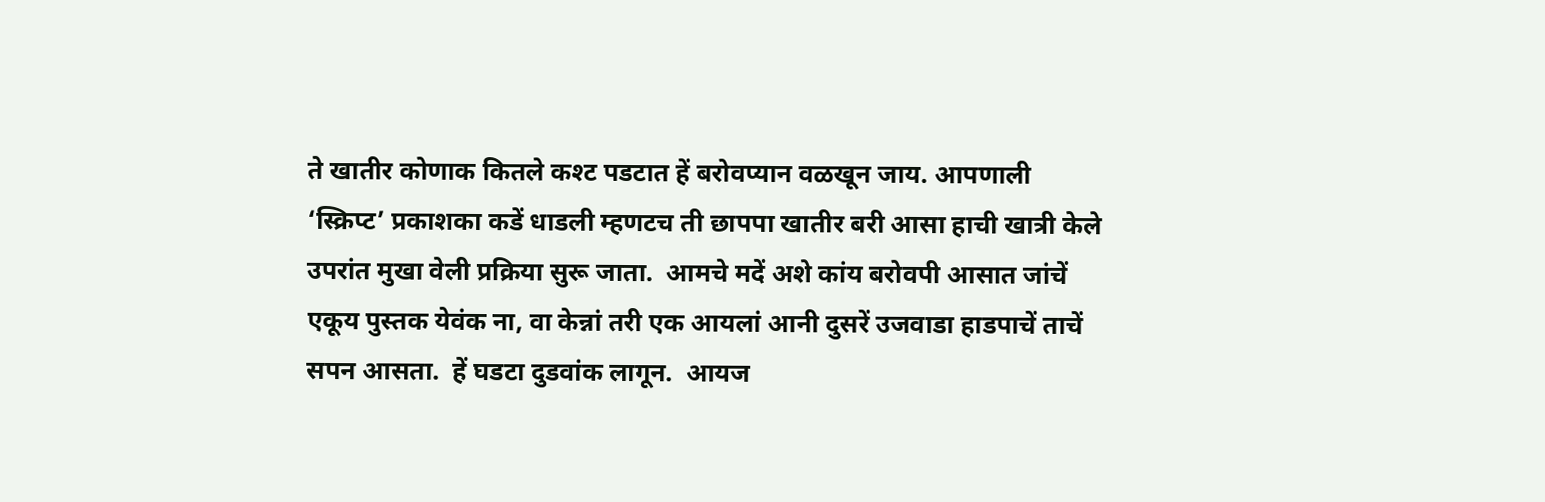ते खातीर कोणाक कितले कश्ट पडटात हें बरोवप्यान वळखून जाय. आपणाली ‘स्क्रिप्ट’ प्रकाशका कडें धाडली म्हणटच ती छापपा खातीर बरी आसा हाची खात्री केले उपरांत मुखा वेली प्रक्रिया सुरू जाता.  आमचे मदें अशे कांय बरोवपी आसात जांचें एकूय पुस्तक येवंक ना, वा केन्नां तरी एक आयलां आनी दुसरें उजवाडा हाडपाचें ताचें सपन आसता.  हें घडटा दुडवांक लागून.  आयज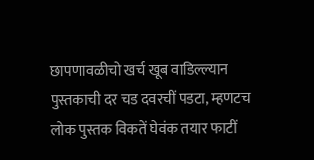छापणावळीचो खर्च खूब वाडिल्ल्यान पुस्तकाची दर चड दवरचीं पडटा, म्हणटच लोक पुस्तक विकतें घेवंक तयार फाटीं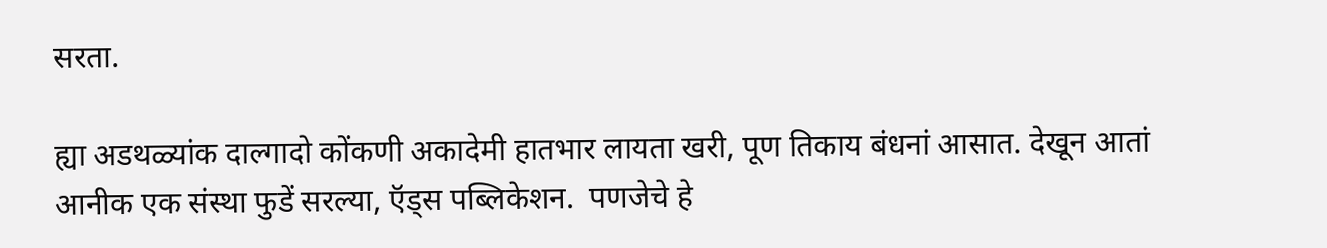सरता.

ह्या अडथळ्यांक दाल्गादो कोंकणी अकादेमी हातभार लायता खरी, पूण तिकाय बंधनां आसात. देखून आतां आनीक एक संस्था फुडें सरल्या, ऍड्स पब्लिकेशन.  पणजेचे हे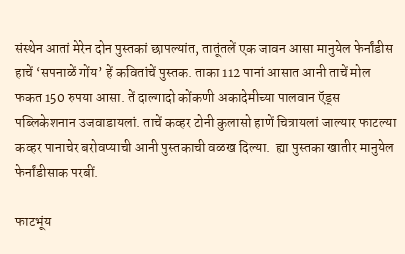संस्थेन आतां मेरेन दोन पुस्तकां छापल्यांत, तातूंतलें एक जावन आसा मानुयेल फेर्नांडीस हाचें ‘सपनाळें गोंय’ हें कवितांचें पुस्तक. ताका 112 पानां आसात आनी ताचें मोल फकत 150 रुपया आसा. तें दाल्गादो कोंकणी अकादेमीच्या पालवान ऍड्स पब्लिकेशनान उजवाडायलां. ताचें कव्हर टोनी कुलासो हाणें चित्रायलां जाल्यार फाटल्या कव्हर पानाचेर बरोवप्याची आनी पुस्तकाची वळख दिल्या.  ह्या पुस्तका खातीर मानुयेल फेर्नांडीसाक परबीं.

फाटभूंय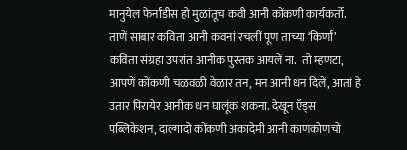मानुयेल फेर्नांडीस हो मुळांतूच कवी आनी कोंकणी कार्यकर्तो.  ताणें साबार कविता आनी कवनां रचलीं पूण ताच्या ‘किर्णां’ कविता संग्रहा उपरांत आनीक पुस्तक आयलें ना.  तो म्हणटा, आपणें कोंकणी चळवळी वेळार तन, मन आनी धन दिलें, आतां हे उतार पिरायेर आनीक धन घालूंक शकना. देखून ऍड्स पब्लिकेशन, दाल्गादो कोंकणी अकादेमी आनी काणकोणचो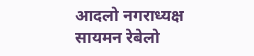आदलो नगराध्यक्ष सायमन रेबेलो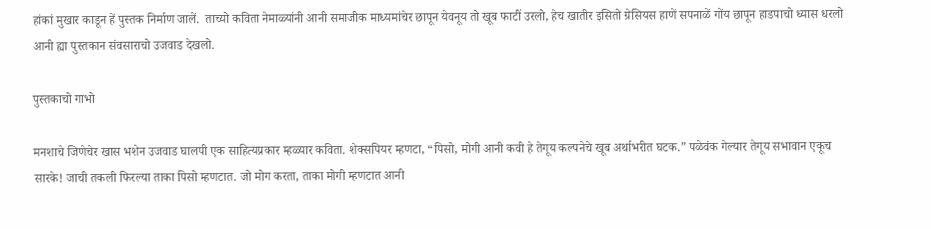हांकां मुखार काडून हें पुस्तक निर्माण जालें.  ताच्यो कविता नेमाळ्यांनी आनी समाजीक माध्यमांचेर छापून येवनूय तो खूब फाटीं उरलो, हेच खातीर इसितो ग्रेसियस हाणें सपनाळें गोंय छापून हाडपाचो ध्यास धरलो आनी ह्या पुस्तकान संवसाराचो उजवाड देखलो.

पुस्तकाचो गाभो

मनशाचे जिणेचेर खास भशेन उजवाड घालपी एक साहित्यप्रकार म्हळ्यार कविता. शेक्सपियर म्हणटा, “पिसो, मोगी आनी कवी हे तेगूय कल्पनेचे खूब अर्थाभरीत घटक.” पळेवंक गेल्यार तेगूय सभावान एकूच सारके! जाची तकली फिरल्या ताका पिसो म्हणटात. जो मोग करता, ताका मोगी म्हणटात आनी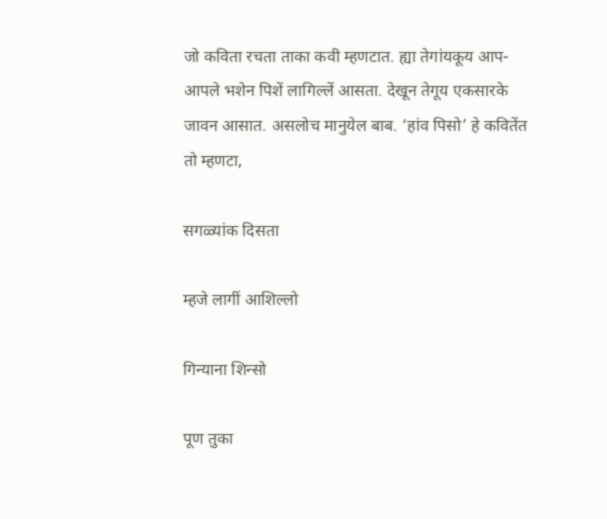जो कविता रचता ताका कवी म्हणटात. ह्या तेगांयकूय आप- आपले भशेन पिशें लागिल्लें आसता. देखून तेगूय एकसारके जावन आसात. असलोच मानुयेल बाब. ‘हांव पिसो’ हे कवितेंत तो म्हणटा,

सगळ्यांक दिसता

म्हजे लागीं आशिल्लो

गिन्याना शिन्सो

पूण तुका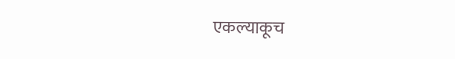एकल्याकूच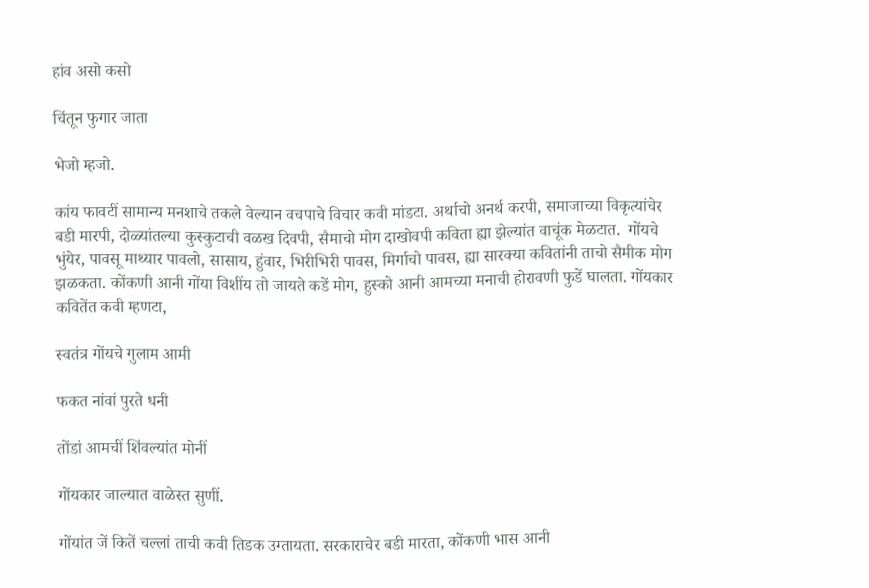हांव असो कसो

चिंतून फुगार जाता

भेजो म्हजो.

कांय फावटीं सामान्य मनशाचे तकले वेल्यान वचपाचे विचार कवी मांडटा. अर्थाचो अनर्थ करपी, समाजाच्या विकृत्यांचेर बडी मारपी, दोळ्यांतल्या कुस्कुटाची वळख दिवपी, सैमाचो मोग दाखोवपी कविता ह्या झेल्यांत वाचूंक मेळटात.  गोंयचे भुंयेर, पावसू माथ्यार पावलो, सासाय, हुंवार, भिरीभिरी पावस, मिर्गाचो पावस, ह्या सारक्या कवितांनी ताचो सैमीक मोग झळकता. कोंकणी आनी गोंया विशींय तो जायते कडें मोग, हुस्को आनी आमच्या मनाची होरावणी फुडें घालता. गोंयकार कवितेंत कवी म्हणटा,

स्वतंत्र गोंयचे गुलाम आमी

फकत नांवां पुरते धनी

तोंडां आमचीं शिंवल्यांत मोनीं

गोंयकार जाल्यात वाळेस्त सुणीं.

गोंयांत जें कितें चल्लां ताची कवी तिडक उग्तायता. सरकाराचेर बडी मारता, कोंकणी भास आनी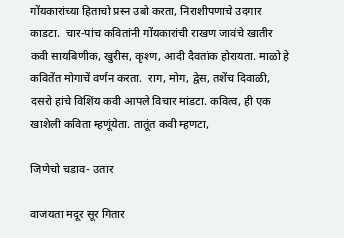गोंयकारांच्या हिताचो प्रस्न उबो करता, निराशीपणाचे उदगार काडटा.  चार-पांच कवितांनी गोंयकारांची राखण जावंचे खातीर कवी सायबिणीक, खुरीस, कृश्ण, आदी दैवतांक होरायता. माळो हे कवितेंत मोगाचें वर्णन करता.  राग, मोग, द्वेस, तशेंच दिवाळी, दसरो हांचे विशिंय कवी आपले विचार मांडटा. कवित्व, ही एक खाशेली कविता म्हणूंयेता. तातूंत कवी म्हणटा,

जिणेचो चडाव- उतार

वाजयता मदूर सूर गितार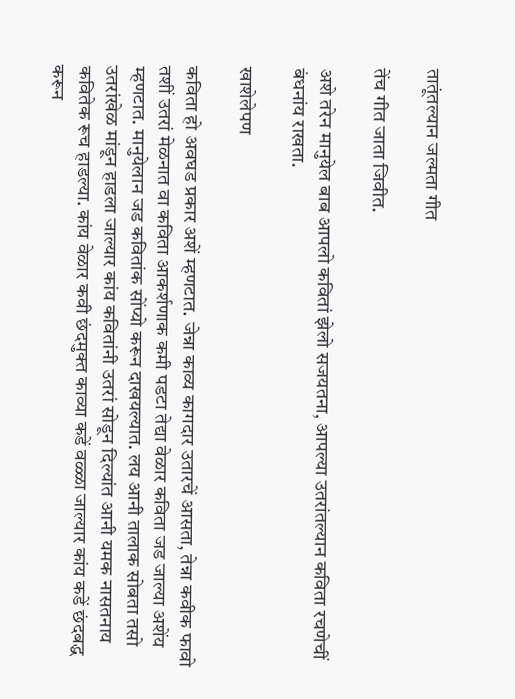तातूंतल्यान जल्मता गीत

तेंच गीत जाता जिवीत.

अशे तरेन मानुयेल बाब आपलो कवितां झेलो सजयतना, आपल्या उतरांतल्यान कविता रचणेचीं बंधनांय राखता.

खाशेलेपण

कविता हो अवघड प्रकार अशें म्हणटात. जेन्ना काव्य कागदार उतारचें आसता, तेन्ना कवीक फावो तशीं उतरां मेळनात वा कविता आकर्शणाक कमी पडटा तेद्या वेळार कविता जड जाल्या अशेंय म्हणटात. मानुयेलान जड कवितांक सोंप्यो करून दाखयल्यात. लय आनी तालाक सोबता तसो उतरांखेळ मांडून हाडला जाल्यार कांय कवितांनी उतरां सोडून दिल्यांत आनी यमक नासतनाय कवितेक रूच हाडल्या. कांय वेळार कवी छंदमुक्त काव्या कडें वळ्ळा जाल्यार कांय कडें छंदबद्ध करून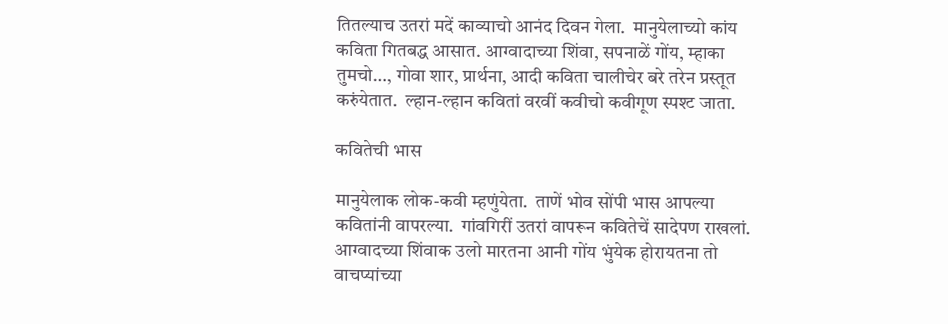तितल्याच उतरां मदें काव्याचो आनंद दिवन गेला.  मानुयेलाच्यो कांय कविता गितबद्ध आसात. आग्वादाच्या शिंवा, सपनाळें गोंय, म्हाका तुमचो…, गोवा शार, प्रार्थना, आदी कविता चालीचेर बरे तरेन प्रस्तूत करुंयेतात.  ल्हान-ल्हान कवितां वरवीं कवीचो कवीगूण स्पश्ट जाता.

कवितेची भास

मानुयेलाक लोक-कवी म्हणुंयेता.  ताणें भोव सोंपी भास आपल्या कवितांनी वापरल्या.  गांवगिरीं उतरां वापरून कवितेचें सादेपण राखलां.  आग्वादच्या शिंवाक उलो मारतना आनी गोंय भुंयेक होरायतना तो वाचप्यांच्या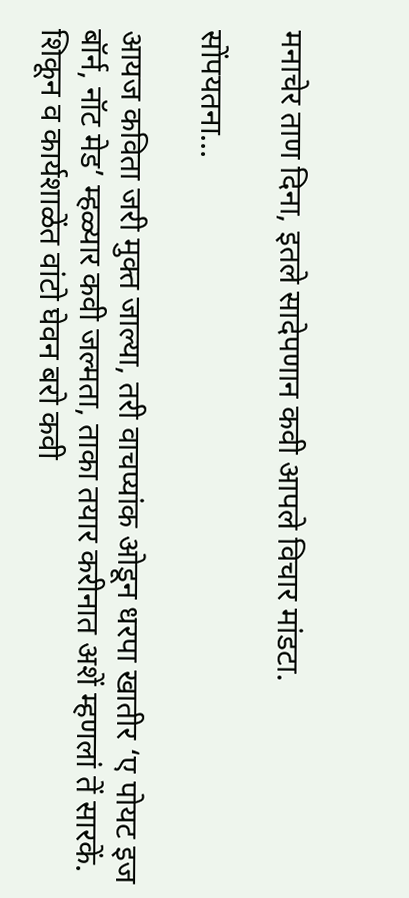मनाचेर ताण दिना, इतले सादेपणान कवी आपले विचार मांडटा.

सोंपयतना…

आयज कविता जरी मुक्त जाल्या, तरी वाचप्यांक ओडून धरपा खातीर ‘ए पोयट इज बॉर्न, नॉट मेड’ म्हळ्यार कवी जल्मता, ताका तयार करीनात अशें म्हणलां तें सारकें. शिकून व कार्यशाळेंत वांटो घेवन बरो कवी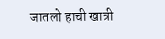जातलो हाची खात्री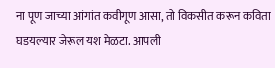ना पूण जाच्या आंगांत कवीगूण आसा, तो विकसीत करून कविता घडयल्यार जेरूल यश मेळटा. आपली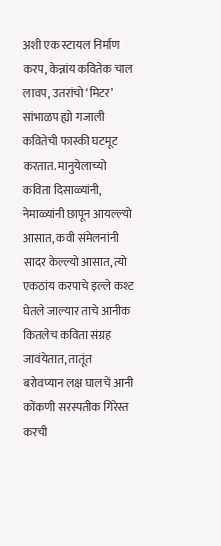अशी एक स्टायल निर्माण करप, केन्नांय कवितेक चाल लावप, उतरांचो ‘मिटर’ सांभाळप ह्यो गजाली कवितेची फास्की घटमूट करतात. मानुयेलाच्यो कविता दिसाळ्यांनी, नेमाळ्यांनी छापून आयल्ल्यो आसात, कवी संमेलनांनी सादर केल्ल्यो आसात, त्यो एकठांय करपाचे इल्ले कश्ट घेतले जाल्यार ताचे आनीक कितलेच कविता संग्रह जावंयेतात, तातूंत बरोवप्यान लक्ष घालचें आनी कोंकणी सरस्पतीक गिरेस्त करची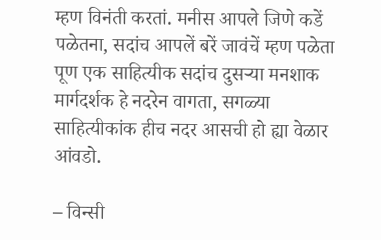म्हण विनंती करतां. मनीस आपले जिणे कडें पळेतना, सदांच आपलें बरें जावंचें म्हण पळेता पूण एक साहित्यीक सदांच दुसऱ्या मनशाक मार्गदर्शक हे नदरेन वागता, सगळ्या साहित्यीकांक हीच नदर आसची हो ह्या वेळार आंवडो.

– विन्सी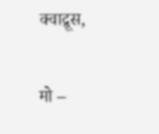क्वाद्रूस,

मो –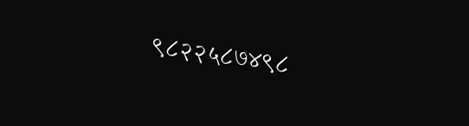९८२२५८७४९८